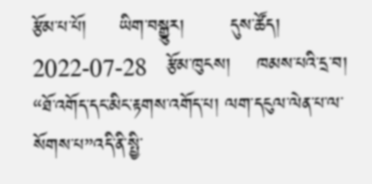རྩོམ་པ་པོ།     ཡིག་བསྒྱུར།       དུས་ཚོད།   2022-07-28   རྩོམ་ཁུངས།    ཁམས་པའི་དྲ་བ།
“ཐོ་འགོད་དང་མིང་རྟགས་འགོད་པ། ལག་དངུལ་ལེན་པ་ལ་སོགས་པ”འདི་ནི་སྤྱི་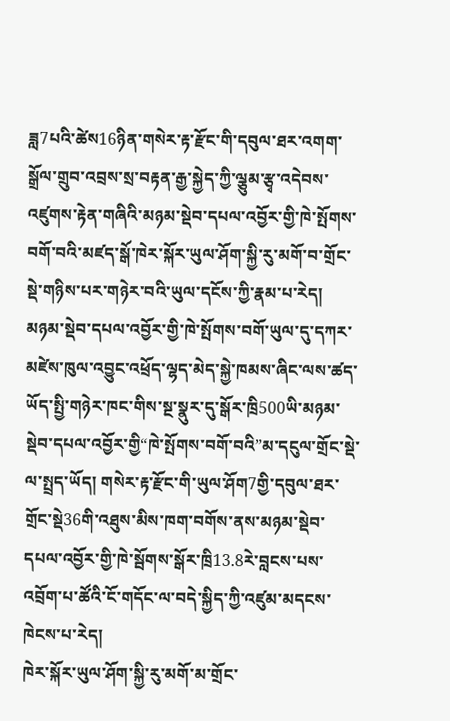ཟླ7པའི་ཚེས16ཉིན་གསེར་རྟ་རྫོང་གི་དབུལ་ཐར་འགག་སྒྲོལ་གྲུབ་འབྲས་སྲ་བརྟན་རྒྱ་སྐྱེད་ཀྱི་ལྕུམ་རྩྭ་འདེབས་འཛུགས་རྟེན་གཞིའི་མཉམ་སྡེབ་དཔལ་འབྱོར་གྱི་ཁེ་སྤོགས་བགོ་བའི་མཛད་སྒོ་ཁེར་སྐོར་ཡུལ་ཤོག་སྐྱི་རུ་མགོ་བ་གྲོང་སྡེ་གཉིས་པར་གཉེར་བའི་ཡུལ་དངོས་ཀྱི་རྣམ་པ་རེད།
མཉམ་སྡེབ་དཔལ་འབྱོར་གྱི་ཁེ་སྤོགས་བགོ་ཡུལ་དུ་དཀར་མཛེས་ཁུལ་འབྱུང་འཕྲོད་ལྷད་མེད་སྐྱེ་ཁམས་ཞིང་ལས་ཚད་ཡོད་སྤྱི་གཉེར་ཁང་གིས་སྔ་སྣུར་དུ་སྒོར་ཁྲི500ཡི་མཉམ་སྡེབ་དཔལ་འབྱོར་གྱི“ཁེ་སྤོགས་བགོ་བའི”མ་དངུལ་གྲོང་སྡེ་ལ་སྤྲད་ཡོད། གསེར་རྟ་རྫོང་གི་ཡུལ་ཤོག7གྱི་དབུལ་ཐར་གྲོང་སྡེ36གི་འཐུས་མིས་ཁག་བགོས་ནས་མཉམ་སྡེབ་དཔལ་འབྱོར་གྱི་ཁེ་སྦོགས་སྒོར་ཁྲི13.8རེ་བླངས་པས་འབྲོག་པ་ཚོའི་ངོ་གདོང་ལ་བདེ་སྐྱིད་ཀྱི་འཛུམ་མདངས་ཁེངས་པ་རེད།
ཁེར་སྐོར་ཡུལ་ཤོག་སྐྱི་རུ་མགོ་མ་གྲོང་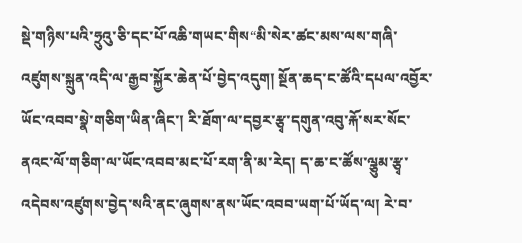སྡེ་གཉིས་པའི་ཧྲུའུ་ཅི་དང་པོ་འཆི་གཡང་གིས“མི་སེར་ཚང་མས་ལས་གཞི་འཛུགས་སྐྲུན་འདི་ལ་རྒྱབ་སྐྱོར་ཆེན་པོ་བྱེད་འདུག། སྔོན་ཆད་ང་ཚོའི་དཔལ་འབྱོར་ཡོང་འབབ་སྣེ་གཅིག་ཡིན་ཞིང་། རི་ཐོག་ལ་དབྱར་རྩྭ་དགུན་འབུ་རྐོ་སར་སོང་ནའང་ལོ་གཅིག་ལ་ཡོང་འབབ་མང་པོ་རག་ནི་མ་རེད། ད་ཆ་ང་ཚོས་ལྕུམ་རྩྭ་འདེབས་འཛུགས་བྱེད་སའི་ནང་ཞུགས་ནས་ཡོང་འབབ་ཡག་པོ་ཡོད་ལ། རེ་བ་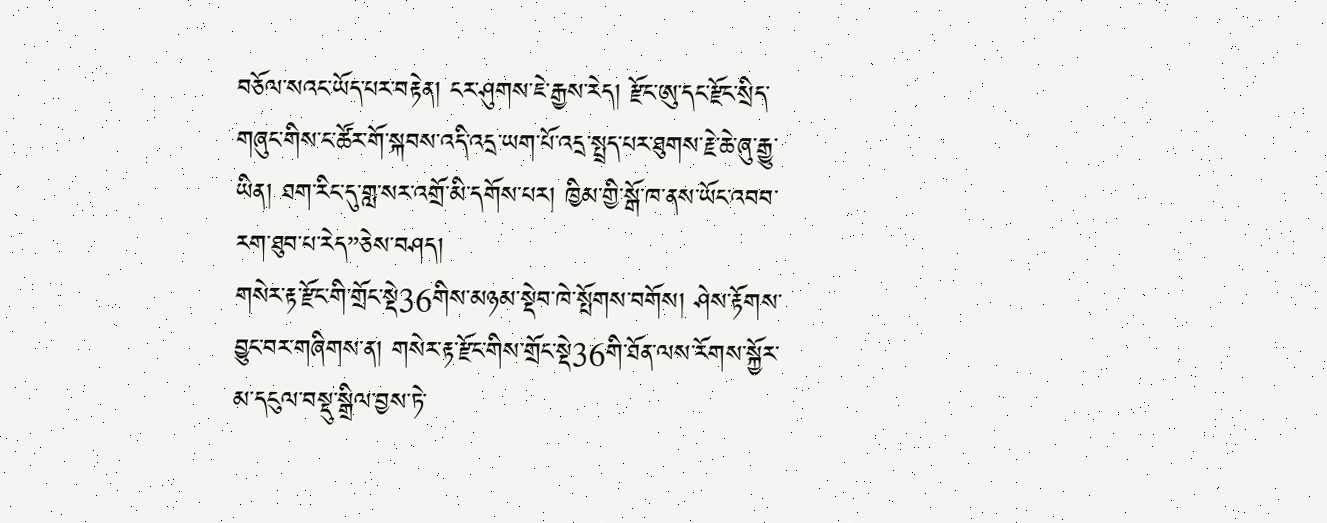བཅོལ་སའང་ཡོད་པར་བརྟེན། ངར་ཤུགས་ཇེ་རྒྱས་རེད། རྫོང་ཨུ་དང་རྫོང་སྲིད་གཞུང་གིས་ང་ཚོར་གོ་སྐབས་འདི་འདྲ་ཡག་པོ་འདྲ་སྤྲད་པར་ཐུགས་རྗེ་ཆེ་ཞུ་རྒྱུ་ཡིན། ཐག་རིང་དུ་གླ་སར་འགྲོ་མི་དགོས་པར། ཁྱིམ་གྱི་སྒོ་ཁ་ནས་ཡོང་འབབ་རག་ཐུབ་པ་རེད”ཅེས་བཤད།
གསེར་རྟ་རྫོང་གི་གྲོང་སྡེ36གིས་མཉམ་སྡེབ་ཁེ་སྤོགས་བགོས། ཤེས་རྟོགས་བྱུང་བར་གཞིགས་ན། གསེར་རྟ་རྫོང་གིས་གྲོང་སྡེ36གི་ཐོན་ལས་རོགས་སྐྱོར་མ་དངུལ་བསྡུ་སྒྲིལ་བྱས་ཏེ་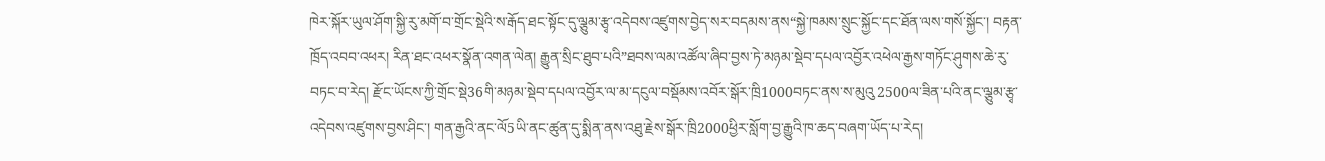ཁེར་སྐོར་ཡུལ་ཤོག་སྐྱི་རུ་མགོ་བ་གྲོང་སྡེའི་ས་རྒོད་ཐང་སྟོང་དུ་ལྕུམ་རྩྭ་འདེབས་འཛུགས་བྱེད་སར་བདམས་ནས“སྐྱེ་ཁམས་སྲུང་སྐྱོང་དང་ཐོན་ལས་གསོ་སྐྱོང་། བརྟན་ཁྲོད་འབབ་འཕར། རིན་ཐང་འཕར་སྣོན་འགན་ལེན། རྒྱུན་སྲིང་ཐུབ་པའི”ཐབས་ལམ་འཚོལ་ཞིབ་བྱས་ཏེ་མཉམ་སྡེབ་དཔལ་འབྱོར་འཕེལ་རྒྱས་གཏོང་ཤུགས་ཆེ་རུ་བཏང་བ་རེད། རྫོང་ཡོངས་ཀྱི་གྲོང་སྡེ36གི་མཉམ་སྡེབ་དཔལ་འབྱོར་ལ་མ་དངུལ་བསྡོམས་འབོར་སྒོར་ཁྲི1000བཏང་ནས་ས་མུའུ2500ལ་ཟིན་པའི་ནང་ལྕུམ་རྩྭ་འདེབས་འཛུགས་བྱས་ཤིང་། གན་རྒྱའི་ནང་ལོ5ཡི་ནང་ཚུན་དུ་སྨིན་ནས་འཐུ་རྗེས་སྒོར་ཁྲི2000ཕྱིར་སློག་བྱ་རྒྱུའི་ཁ་ཆད་བཞག་ཡོད་པ་རེད།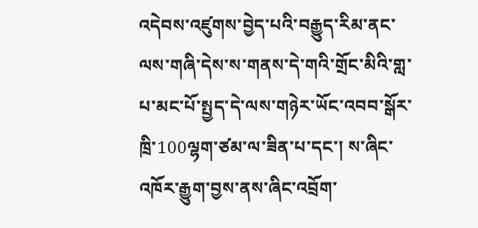འདེབས་འཛུགས་བྱེད་པའི་བརྒྱུད་རིམ་ནང་ལས་གཞི་དེས་ས་གནས་དེ་གའི་གྲོང་མིའི་གླ་པ་མང་པོ་སྤྱད་དེ་ལས་གཉེར་ཡོང་འབབ་སྒོར་ཁྲི་100ལྷག་ཙམ་ལ་ཟིན་པ་དང་། ས་ཞིང་འཁོར་རྒྱུག་བྱས་ནས་ཞིང་འབྲོག་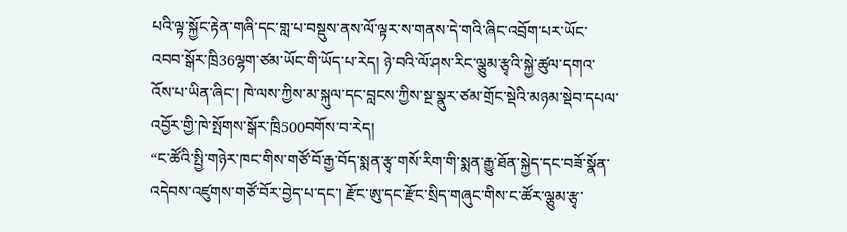པའི་ལྟ་སྐྱོང་རྟེན་གཞི་དང་གླ་པ་བསྡུས་ནས་ལོ་ལྟར་ས་གནས་དེ་གའི་ཞིང་འབྲོག་པར་ཡོང་འབབ་སྒོར་ཁྲི36ལྷག་ཙམ་ཡོང་གི་ཡོད་པ་རེད། ཉེ་བའི་ལོ་ཤས་རིང་ལྕུམ་རྩྭའི་སྐྱེ་ཚུལ་དགའ་འོས་པ་ཡིན་ཞིང་། ཁེ་ལས་ཀྱིས་མ་སྐུལ་དང་བླངས་ཀྱིས་སྔ་སྣུར་ཙམ་གྲོང་སྡེའི་མཉམ་སྡེབ་དཔལ་འབྱོར་གྱི་ཁེ་སྤོགས་སྒོར་ཁྲི500བགོས་བ་རེད།
“ང་ཚོའི་སྤྱི་གཉེར་ཁང་གིས་གཙོ་བོ་རྒྱ་བོད་སྨན་རྩྭ་གསོ་རིག་གི་སྨན་རྒྱུ་ཐོན་སྐྱེད་དང་བཟོ་སྣོན་འདེབས་འཛུགས་གཙོ་བོར་བྱེད་པ་དང་། རྫོང་ཨུ་དང་རྫོང་སྲིད་གཞུང་གིས་ང་ཚོར་ལྕུམ་རྩྭ་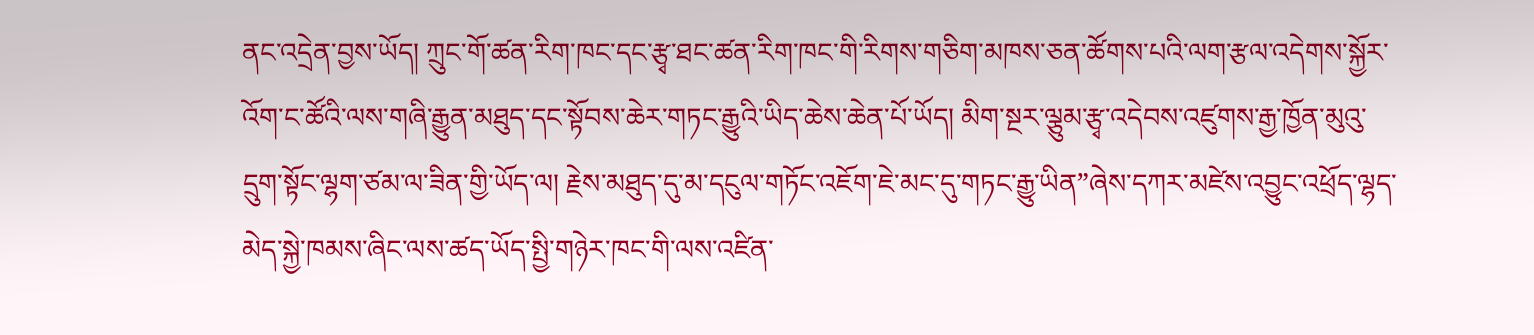ནང་འདྲེན་བྱས་ཡོད། ཀྲུང་གོ་ཚན་རིག་ཁང་དང་རྩྭ་ཐང་ཚན་རིག་ཁང་གི་རིགས་གཅིག་མཁས་ཅན་ཚོགས་པའི་ལག་རྩལ་འདེགས་སྐྱོར་འོག་ང་ཚོའི་ལས་གཞི་རྒྱུན་མཐུད་དང་སྟོབས་ཆེར་གཏང་རྒྱུའི་ཡིད་ཆེས་ཆེན་པོ་ཡོད། མིག་སྔར་ལྕུམ་རྩྭ་འདེབས་འཛུགས་རྒྱ་ཁྱོན་མུའུ་དྲུག་སྟོང་ལྷག་ཙམ་ལ་ཟིན་གྱི་ཡོད་ལ། རྗེས་མཐུད་དུ་མ་དངུལ་གཏོང་འཇོག་ཇེ་མང་དུ་གཏང་རྒྱུ་ཡིན”ཞེས་དཀར་མཛེས་འབྱུང་འཕྲོད་ལྷད་མེད་སྐྱེ་ཁམས་ཞིང་ལས་ཚད་ཡོད་སྤྱི་གཉེར་ཁང་གི་ལས་འཛིན་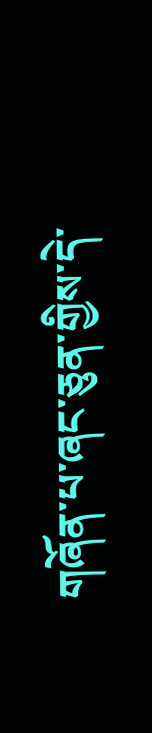གཞོན་པ་ཞང་ཅུན་གྱིས་དེ་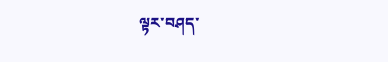ལྟར་བཤད་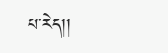པ་རེད།།